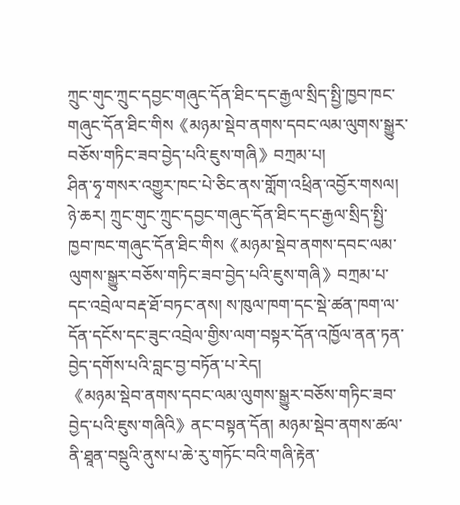ཀྲུང་གུང་ཀྲུང་དབྱང་གཞུང་དོན་ཐིང་དང་རྒྱལ་སྲིད་སྤྱི་ཁྱབ་ཁང་གཞུང་དོན་ཐིང་གིས《མཉམ་སྡེབ་ནགས་དབང་ལམ་ལུགས་སྒྱུར་བཅོས་གཏིང་ཟབ་བྱེད་པའི་ཇུས་གཞི》བཀྲམ་པ།
ཤིན་ཧྭ་གསར་འགྱུར་ཁང་པེ་ཅིང་ནས་གློག་འཕྲིན་འབྱོར་གསལ། ཉེ་ཆར། ཀྲུང་གུང་ཀྲུང་དབྱང་གཞུང་དོན་ཐིང་དང་རྒྱལ་སྲིད་སྤྱི་ཁྱབ་ཁང་གཞུང་དོན་ཐིང་གིས《མཉམ་སྡེབ་ནགས་དབང་ལམ་ལུགས་སྒྱུར་བཅོས་གཏིང་ཟབ་བྱེད་པའི་ཇུས་གཞི》བཀྲམ་པ་དང་འབྲེལ་བརྡ་ཐོ་བཏང་ནས། ས་ཁུལ་ཁག་དང་སྡེ་ཚན་ཁག་ལ་དོན་དངོས་དང་ཟུང་འབྲེལ་གྱིས་ལག་བསྟར་དོན་འཁྱོལ་ནན་ཏན་བྱེད་དགོས་པའི་བླང་བྱ་བཏོན་པ་རེད།
《མཉམ་སྡེབ་ནགས་དབང་ལམ་ལུགས་སྒྱུར་བཅོས་གཏིང་ཟབ་བྱེད་པའི་ཇུས་གཞིའི》ནང་བསྟན་དོན། མཉམ་སྡེབ་ནགས་ཚལ་ནི་ཐཱན་བསྡུའི་ནུས་པ་ཆེ་རུ་གཏོང་བའི་གཞི་རྟེན་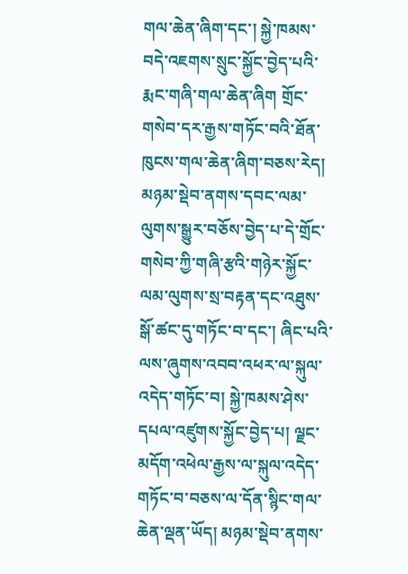གལ་ཆེན་ཞིག་དང་། སྐྱེ་ཁམས་བདེ་འཇགས་སྲུང་སྐྱོང་བྱེད་པའི་རྨང་གཞི་གལ་ཆེན་ཞིག གྲོང་གསེབ་དར་རྒྱས་གཏོང་བའི་ཐོན་ཁུངས་གལ་ཆེན་ཞིག་བཅས་རེད། མཉམ་སྡེབ་ནགས་དབང་ལམ་ལུགས་སྒྱུར་བཅོས་བྱེད་པ་དེ་གྲོང་གསེབ་ཀྱི་གཞི་རྩའི་གཉེར་སྐྱོང་ལམ་ལུགས་སྲ་བརྟན་དང་འཐུས་སྒོ་ཚང་དུ་གཏོང་བ་དང་། ཞིང་པའི་ལས་ཞུགས་འབབ་འཕར་ལ་སྐུལ་འདེད་གཏོང་བ། སྐྱེ་ཁམས་ཤེས་དཔལ་འཛུགས་སྐྱོང་བྱེད་པ། ལྗང་མདོག་འཕེལ་རྒྱས་ལ་སྐུལ་འདེད་གཏོང་བ་བཅས་ལ་དོན་སྙིང་གལ་ཆེན་ལྡན་ཡོད། མཉམ་སྡེབ་ནགས་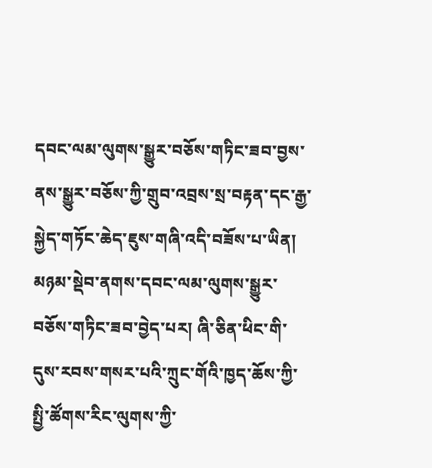དབང་ལམ་ལུགས་སྒྱུར་བཅོས་གཏིང་ཟབ་བྱས་ནས་སྒྱུར་བཅོས་ཀྱི་གྲུབ་འབྲས་སྲ་བརྟན་དང་རྒྱ་སྐྱེད་གཏོང་ཆེད་ཇུས་གཞི་འདི་བཟོས་པ་ཡིན།
མཉམ་སྡེབ་ནགས་དབང་ལམ་ལུགས་སྒྱུར་བཅོས་གཏིང་ཟབ་བྱེད་པར། ཞི་ཅིན་ཕིང་གི་དུས་རབས་གསར་པའི་ཀྲུང་གོའི་ཁྱད་ཆོས་ཀྱི་སྤྱི་ཚོགས་རིང་ལུགས་ཀྱི་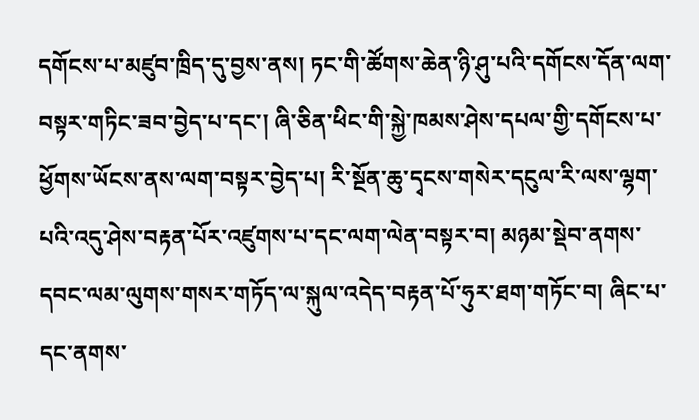དགོངས་པ་མཛུབ་ཁྲིད་དུ་བྱས་ནས། ཏང་གི་ཚོགས་ཆེན་ཉི་ཤུ་པའི་དགོངས་དོན་ལག་བསྟར་གཏིང་ཟབ་བྱེད་པ་དང་། ཞི་ཅིན་ཕིང་གི་སྐྱེ་ཁམས་ཤེས་དཔལ་གྱི་དགོངས་པ་ཕྱོགས་ཡོངས་ནས་ལག་བསྟར་བྱེད་པ། རི་སྔོན་ཆུ་དྭངས་གསེར་དངུལ་རི་ལས་ལྷག་པའི་འདུ་ཤེས་བརྟན་པོར་འཛུགས་པ་དང་ལག་ལེན་བསྟར་བ། མཉམ་སྡེབ་ནགས་དབང་ལམ་ལུགས་གསར་གཏོད་ལ་སྐུལ་འདེད་བརྟན་པོ་ཧུར་ཐག་གཏོང་བ། ཞིང་པ་དང་ནགས་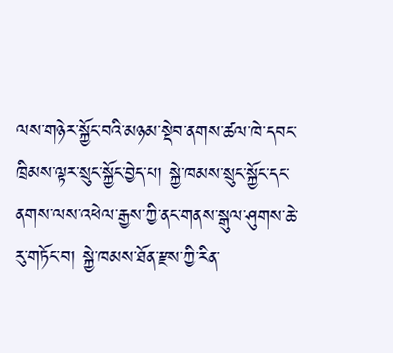ལས་གཉེར་སྐྱོང་བའི་མཉམ་སྡེབ་ནགས་ཚལ་ཁེ་དབང་ཁྲིམས་ལྟར་སྲུང་སྐྱོང་བྱེད་པ། སྐྱེ་ཁམས་སྲུང་སྐྱོང་དང་ནགས་ལས་འཕེལ་རྒྱས་ཀྱི་ནང་གནས་སྒུལ་ཤུགས་ཆེ་རུ་གཏོང་བ། སྐྱེ་ཁམས་ཐོན་རྫས་ཀྱི་རིན་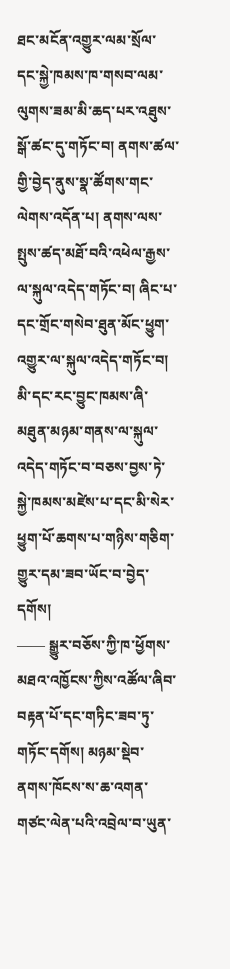ཐང་མངོན་འགྱུར་ལམ་སྲོལ་དང་སྐྱེ་ཁམས་ཁ་གསབ་ལམ་ལུགས་ཟམ་མི་ཆད་པར་འཐུས་སྒོ་ཚང་དུ་གཏོང་བ། ནགས་ཚལ་གྱི་བྱེད་ནུས་སྣ་ཚོགས་གང་ལེགས་འདོན་པ། ནགས་ལས་སྤུས་ཚད་མཐོ་བའི་འཕེལ་རྒྱས་ལ་སྐུལ་འདེད་གཏོང་བ། ཞིང་པ་དང་གྲོང་གསེབ་ཐུན་མོང་ཕྱུག་འགྱུར་ལ་སྐུལ་འདེད་གཏོང་བ། མི་དང་རང་བྱུང་ཁམས་ཞི་མཐུན་མཉམ་གནས་ལ་སྐུལ་འདེད་གཏོང་བ་བཅས་བྱས་ཏེ་སྐྱེ་ཁམས་མཛེས་པ་དང་མི་སེར་ཕྱུག་པོ་ཆགས་པ་གཉིས་གཅིག་གྱུར་དམ་ཟབ་ཡོང་བ་བྱེད་དགོས།
—— སྒྱུར་བཅོས་ཀྱི་ཁ་ཕྱོགས་མཐའ་འཁྱོངས་ཀྱིས་འཚོལ་ཞིབ་བརྟན་པོ་དང་གཏིང་ཟབ་ཏུ་གཏོང་དགོས། མཉམ་སྡེབ་ནགས་ཁོངས་ས་ཆ་འགན་གཙང་ལེན་པའི་འབྲེལ་བ་ཡུན་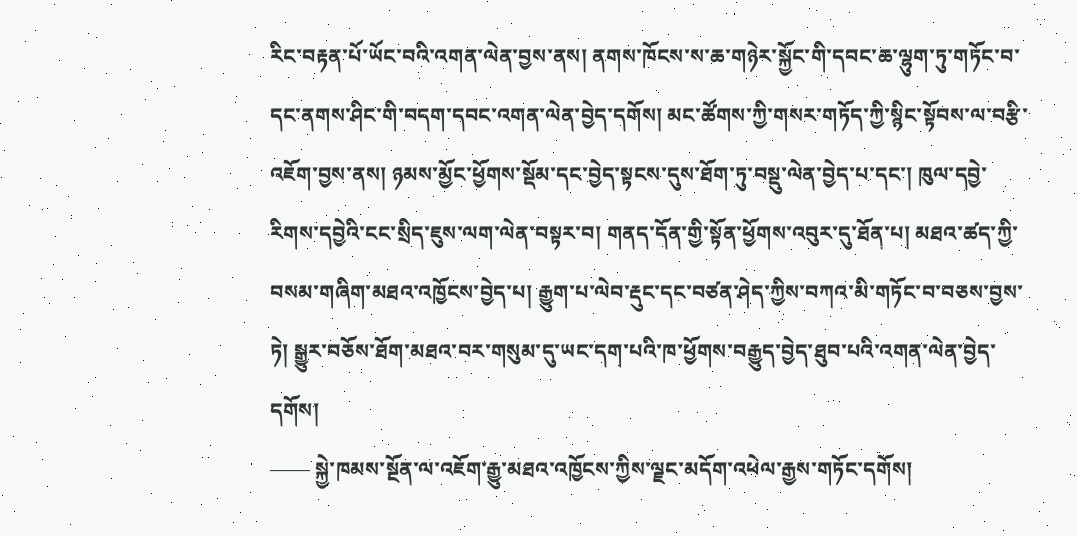རིང་བརྟན་པོ་ཡོང་བའི་འགན་ལེན་བྱས་ནས། ནགས་ཁོངས་ས་ཆ་གཉེར་སྐྱོང་གི་དབང་ཆ་ལྷུག་ཏུ་གཏོང་བ་དང་ནགས་ཤིང་གི་བདག་དབང་འགན་ལེན་བྱེད་དགོས། མང་ཚོགས་ཀྱི་གསར་གཏོད་ཀྱི་སྙིང་སྟོབས་ལ་བརྩི་འཇོག་བྱས་ནས། ཉམས་མྱོང་ཕྱོགས་སྡོམ་དང་བྱེད་སྟངས་དུས་ཐོག་ཏུ་བསྡུ་ལེན་བྱེད་པ་དང་། ཁུལ་དབྱེ་རིགས་དབྱེའི་ངང་སྲིད་ཇུས་ལག་ལེན་བསྟར་བ། གནད་དོན་གྱི་སྟོན་ཕྱོགས་འབུར་དུ་ཐོན་པ། མཐའ་ཚད་ཀྱི་བསམ་གཞིག་མཐའ་འཁྱོངས་བྱེད་པ། རྒྱུག་པ་ལེབ་རྡུང་དང་བཙན་ཤེད་ཀྱིས་བཀའ་མི་གཏོང་བ་བཅས་བྱས་ཏེ། སྒྱུར་བཅོས་ཐོག་མཐའ་བར་གསུམ་དུ་ཡང་དག་པའི་ཁ་ཕྱོགས་བརྒྱུད་བྱེད་ཐུབ་པའི་འགན་ལེན་བྱེད་དགོས།
—— སྐྱེ་ཁམས་སྔོན་ལ་འཇོག་རྒྱུ་མཐའ་འཁྱོངས་ཀྱིས་ལྗང་མདོག་འཕེལ་རྒྱས་གཏོང་དགོས།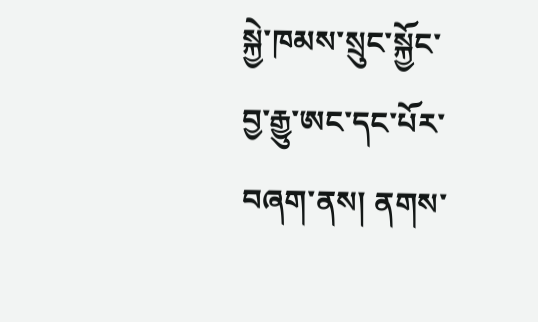སྐྱེ་ཁམས་སྲུང་སྐྱོང་བྱ་རྒྱུ་ཨང་དང་པོར་བཞག་ནས། ནགས་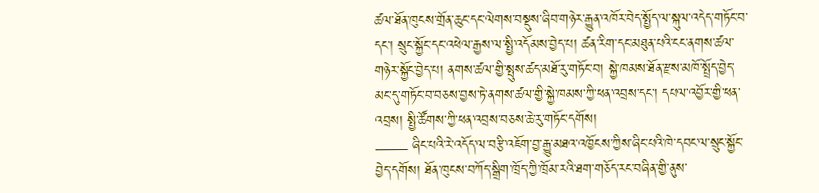ཚལ་ཐོན་ཁུངས་གྲོན་ཆུང་དང་ལེགས་བསྡུས་ཞིབ་གཉེར་རྒྱུན་འཁོར་བེད་སྤྱོད་ལ་སྐུལ་འདེད་གཏོང་བ་དང་། སྲུང་སྐྱོང་དང་འཕེལ་རྒྱས་ལ་སྤྱི་འདོམས་བྱེད་པ། ཚན་རིག་དང་མཐུན་པའི་ངང་ནགས་ཚལ་གཉེར་སྐྱོང་བྱེད་པ། ནགས་ཚལ་གྱི་སྤུས་ཚད་མཐོ་རུ་གཏོང་བ། སྐྱེ་ཁམས་ཐོན་རྫས་མཁོ་སྤྲོད་བྱེད་མང་དུ་གཏོང་བ་བཅས་བྱས་ཏེ་ནགས་ཚལ་གྱི་སྐྱེ་ཁམས་ཀྱི་ཕན་འབྲས་དང་། དཔལ་འབྱོར་གྱི་ཕན་འབྲས། སྤྱི་ཚོགས་ཀྱི་ཕན་འབྲས་བཅས་ཆེ་རུ་གཏོང་དགོས།
—— ཞིང་པའི་རེ་འདོད་ལ་བརྩི་འཇོག་བྱ་རྒྱུ་མཐའ་འཁྱོངས་ཀྱིས་ཞིང་པའི་ཁེ་དབང་ལ་སྲུང་སྐྱོང་བྱེད་དགོས། ཐོན་ཁུངས་བཀོད་སྒྲིག་ཁྲོད་ཀྱི་ཁྲོམ་རའི་ཐག་གཅོད་རང་བཞིན་གྱི་ནུས་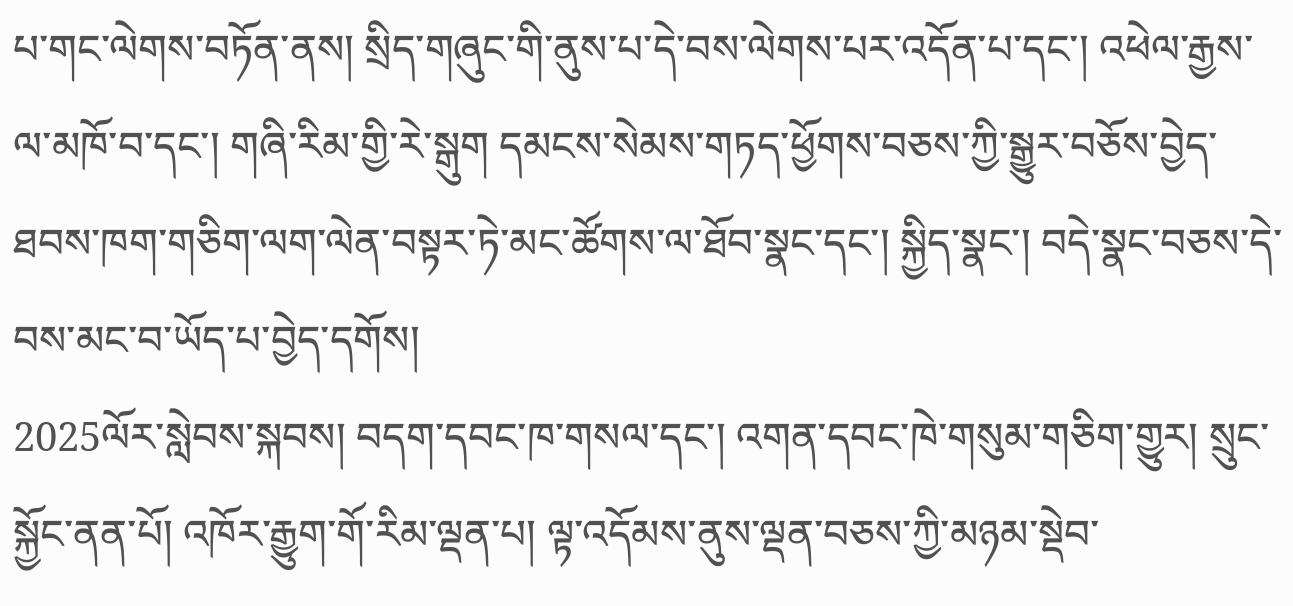པ་གང་ལེགས་བཏོན་ནས། སྲིད་གཞུང་གི་ནུས་པ་དེ་བས་ལེགས་པར་འདོན་པ་དང་། འཕེལ་རྒྱས་ལ་མཁོ་བ་དང་། གཞི་རིམ་གྱི་རེ་སྒུག དམངས་སེམས་གཏད་ཕྱོགས་བཅས་ཀྱི་སྒྱུར་བཅོས་བྱེད་ཐབས་ཁག་གཅིག་ལག་ལེན་བསྟར་ཏེ་མང་ཚོགས་ལ་ཐོབ་སྣང་དང་། སྐྱིད་སྣང་། བདེ་སྣང་བཅས་དེ་བས་མང་བ་ཡོད་པ་བྱེད་དགོས།
2025ལོར་སླེབས་སྐབས། བདག་དབང་ཁ་གསལ་དང་། འགན་དབང་ཁེ་གསུམ་གཅིག་གྱུར། སྲུང་སྐྱོང་ནན་པོ། འཁོར་རྒྱུག་གོ་རིམ་ལྡན་པ། ལྟ་འདོམས་ནུས་ལྡན་བཅས་ཀྱི་མཉམ་སྡེབ་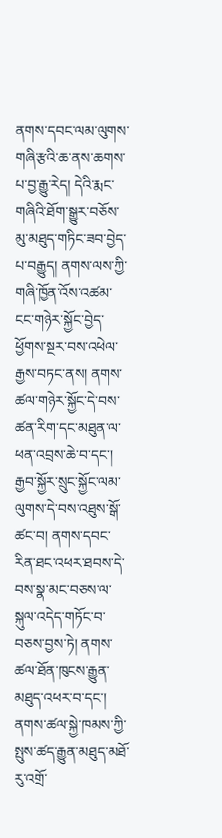ནགས་དབང་ལམ་ལུགས་གཞི་རྩའི་ཆ་ནས་ཆགས་པ་བྱ་རྒྱུ་རེད། དེའི་རྨང་གཞིའི་ཐོག་སྒྱུར་བཅོས་མུ་མཐུད་གཏིང་ཟབ་བྱེད་པ་བརྒྱུད། ནགས་ལས་ཀྱི་གཞི་ཁྱོན་འོས་འཚམ་ངང་གཉེར་སྐྱོང་བྱེད་ཕྱོགས་སྔར་བས་འཕེལ་རྒྱས་བཏང་ནས། ནགས་ཚལ་གཉེར་སྐྱོང་དེ་བས་ཚན་རིག་དང་མཐུན་ལ་ཕན་འབྲས་ཆེ་བ་དང་། རྒྱབ་སྐྱོར་སྲུང་སྐྱོང་ལམ་ལུགས་དེ་བས་འཐུས་སྒོ་ཚང་བ། ནགས་དབང་རིན་ཐང་འཕར་ཐབས་དེ་བས་སྣ་མང་བཅས་ལ་སྐུལ་འདེད་གཏོང་བ་བཅས་བྱས་ཏེ། ནགས་ཚལ་ཐོན་ཁུངས་རྒྱུན་མཐུད་འཕར་བ་དང་། ནགས་ཚལ་སྐྱེ་ཁམས་ཀྱི་སྤུས་ཚད་རྒྱུན་མཐུད་མཐོ་རུ་འགྲོ་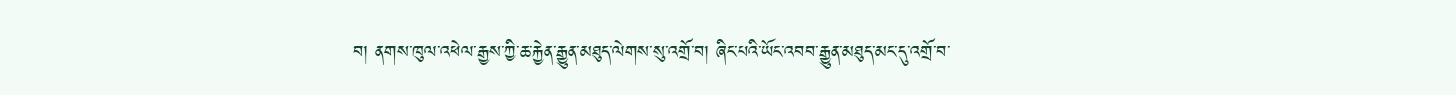བ། ནགས་ཁུལ་འཕེལ་རྒྱས་ཀྱི་ཆ་རྐྱེན་རྒྱུན་མཐུད་ལེགས་སུ་འགྲོ་བ། ཞིང་པའི་ཡོང་འབབ་རྒྱུན་མཐུད་མང་དུ་འགྲོ་བ་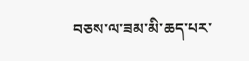བཅས་ལ་ཟམ་མི་ཆད་པར་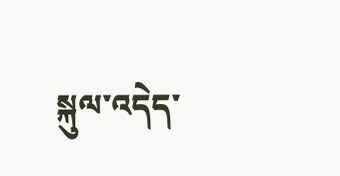སྐུལ་འདེད་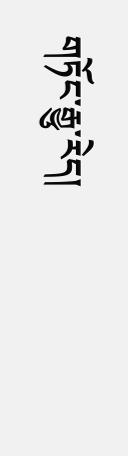གཏོང་རྒྱུ་རེད།